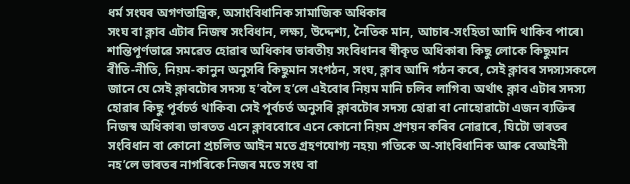ধৰ্ম সংঘৰ অগণতান্ত্ৰিক, অসাংবিধানিক সামাজিক অধিকাৰ
সংঘ বা ক্লাব এটাৰ নিজস্ব সংবিধান, লক্ষ্য, উদ্দেশ্য, নৈতিক মান, আচাৰ-সংহিতা আদি থাকিব পাৰে৷ শান্তিপূৰ্ণভাৱে সমৱেত হোৱাৰ অধিকাৰ ভাৰতীয় সংবিধানৰ স্বীকৃত অধিকাৰ৷ কিছু লোকে কিছুমান ৰীতি-নীতি, নিয়ম-কানুন অনুসৰি কিছুমান সংগঠন, সংঘ, ক্লাব আদি গঠন কৰে, সেই ক্লাবৰ সদস্যসকলে জানে যে সেই ক্লাবটোৰ সদস্য হ’বলৈ হ’লে এইবোৰ নিয়ম মানি চলিব লাগিব৷ অৰ্থাৎ ক্লাব এটাৰ সদস্য হোৱাৰ কিছু পূৰ্বচৰ্ত থাকিব৷ সেই পূৰ্বচৰ্ত অনুসৰি ক্লাবটোৰ সদস্য হোৱা বা নোহোৱাটো এজন ব্যক্তিৰ নিজস্ব অধিকাৰ৷ ভাৰতত এনে ক্লাববোৰে এনে কোনো নিয়ম প্ৰণয়ন কৰিব নোৱাৰে, যিটো ভাৰতৰ সংবিধান বা কোনো প্ৰচলিত আইন মতে গ্ৰহণযোগ্য নহয়৷ গতিকে অ-সাংবিধানিক আৰু বেআইনী নহ’লে ভাৰতৰ নাগৰিকে নিজৰ মতে সংঘ বা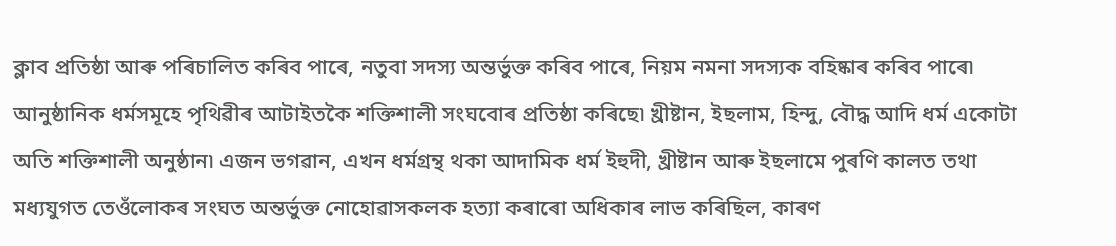ক্লাব প্ৰতিষ্ঠা আৰু পৰিচালিত কৰিব পাৰে, নতুবা সদস্য অন্তৰ্ভুক্ত কৰিব পাৰে, নিয়ম নমনা সদস্যক বহিষ্কাৰ কৰিব পাৰে৷
আনুষ্ঠানিক ধৰ্মসমূহে পৃথিৱীৰ আটাইতকৈ শক্তিশালী সংঘবোৰ প্ৰতিষ্ঠা কৰিছে৷ খ্ৰীষ্টান, ইছলাম, হিন্দু, বৌদ্ধ আদি ধৰ্ম একোটা অতি শক্তিশালী অনুষ্ঠান৷ এজন ভগৱান, এখন ধৰ্মগ্ৰন্থ থকা আদামিক ধৰ্ম ইহুদী, খ্ৰীষ্টান আৰু ইছলামে পুৰণি কালত তথা মধ্যযুগত তেওঁলোকৰ সংঘত অন্তৰ্ভুক্ত নোহোৱাসকলক হত্যা কৰাৰো অধিকাৰ লাভ কৰিছিল, কাৰণ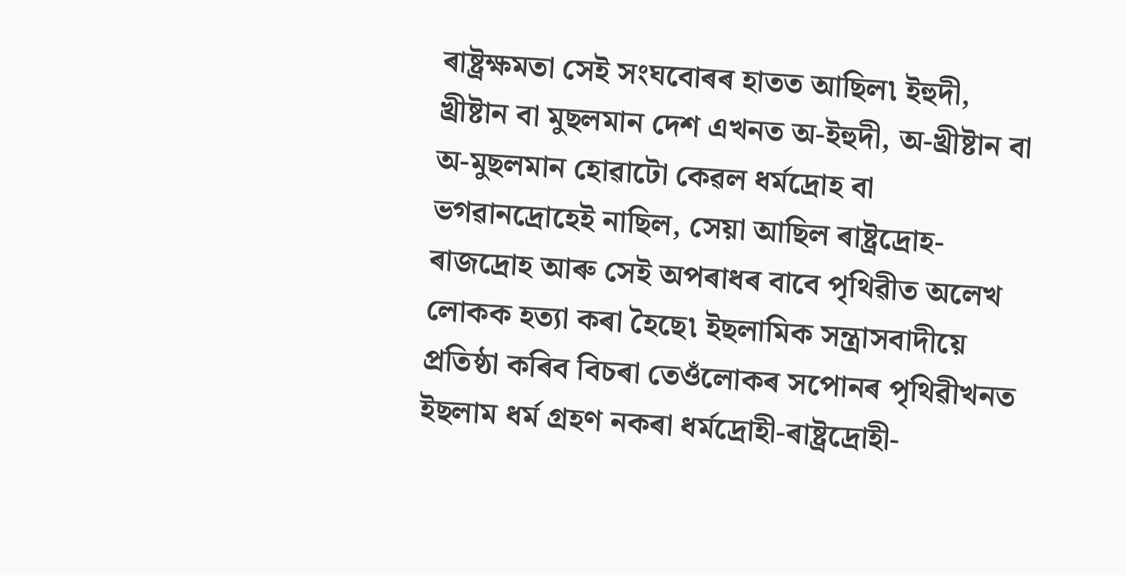ৰাষ্ট্ৰক্ষমতা সেই সংঘবোৰৰ হাতত আছিল৷ ইহুদী, খ্ৰীষ্টান বা মুছলমান দেশ এখনত অ-ইহুদী, অ-খ্ৰীষ্টান বা অ-মুছলমান হোৱাটো কেৱল ধৰ্মদ্ৰোহ বা ভগৱানদ্ৰোহেই নাছিল, সেয়া আছিল ৰাষ্ট্ৰদ্ৰোহ-ৰাজদ্ৰোহ আৰু সেই অপৰাধৰ বাবে পৃথিৱীত অলেখ লোকক হত্যা কৰা হৈছে৷ ইছলামিক সন্ত্ৰাসবাদীয়ে প্ৰতিষ্ঠা কৰিব বিচৰা তেওঁলোকৰ সপোনৰ পৃথিৱীখনত ইছলাম ধৰ্ম গ্ৰহণ নকৰা ধৰ্মদ্ৰোহী-ৰাষ্ট্ৰদ্ৰোহী-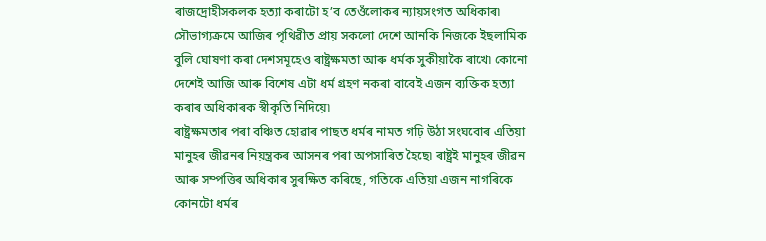ৰাজদ্ৰোহীসকলক হত্যা কৰাটো হ’ব তেওঁলোকৰ ন্যায়সংগত অধিকাৰ৷ সৌভাগ্যক্ৰমে আজিৰ পৃথিৱীত প্ৰায় সকলো দেশে আনকি নিজকে ইছলামিক বুলি ঘোষণা কৰা দেশসমূহেও ৰাষ্ট্ৰক্ষমতা আৰু ধৰ্মক সুকীয়াকৈ ৰাখে৷ কোনো দেশেই আজি আৰু বিশেষ এটা ধৰ্ম গ্ৰহণ নকৰা বাবেই এজন ব্যক্তিক হত্যা কৰাৰ অধিকাৰক স্বীকৃতি নিদিয়ে৷
ৰাষ্ট্ৰক্ষমতাৰ পৰা বঞ্চিত হোৱাৰ পাছত ধৰ্মৰ নামত গঢ়ি উঠা সংঘবোৰ এতিয়া মানুহৰ জীৱনৰ নিয়ন্ত্ৰকৰ আসনৰ পৰা অপসাৰিত হৈছে৷ ৰাষ্ট্ৰই মানুহৰ জীৱন আৰু সম্পত্তিৰ অধিকাৰ সুৰক্ষিত কৰিছে, গতিকে এতিয়া এজন নাগৰিকে কোনটো ধৰ্মৰ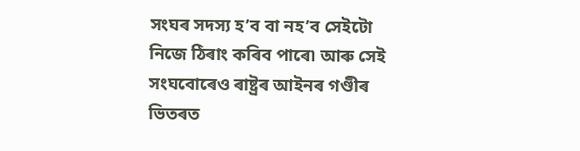সংঘৰ সদস্য হ’ব বা নহ’ব সেইটো নিজে ঠিৰাং কৰিব পাৰে৷ আৰু সেই সংঘবোৰেও ৰাষ্ট্ৰৰ আইনৰ গণ্ডীৰ ভিতৰত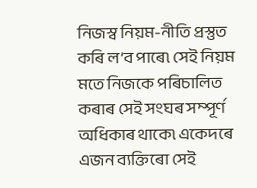নিজস্ব নিয়ম-নীতি প্ৰস্তুত কৰি ল’ব পাৰে৷ সেই নিয়ম মতে নিজকে পৰিচালিত কৰাৰ সেই সংঘৰ সম্পূৰ্ণ অধিকাৰ থাকে৷ একেদৰে এজন ব্যক্তিৰো সেই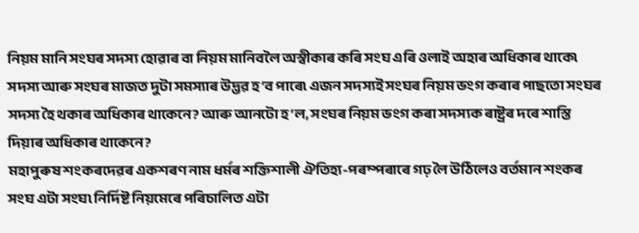নিয়ম মানি সংঘৰ সদস্য হোৱাৰ বা নিয়ম মানিবলৈ অস্বীকাৰ কৰি সংঘ এৰি ওলাই অহাৰ অধিকাৰ থাকে৷ সদস্য আৰু সংঘৰ মাজত দুটা সমস্যাৰ উদ্ভৱ হ’ব পাৰে৷ এজন সদস্যই সংঘৰ নিয়ম ভংগ কৰাৰ পাছতো সংঘৰ সদস্য হৈ থকাৰ অধিকাৰ থাকেনে? আৰু আনটো হ’ল, সংঘৰ নিয়ম ভংগ কৰা সদস্যক ৰাষ্ট্ৰৰ দৰে শাস্তি দিয়াৰ অধিকাৰ থাকেনে?
মহাপুৰুষ শংকৰদেৱৰ একশৰণ নাম ধৰ্মৰ শক্তিশালী ঐতিহ্য-পৰম্পৰাৰে গঢ় লৈ উঠিলেও বৰ্তমান শংকৰ সংঘ এটা সংঘ৷ নিৰ্দিষ্ট নিয়মেৰে পৰিচালিত এটা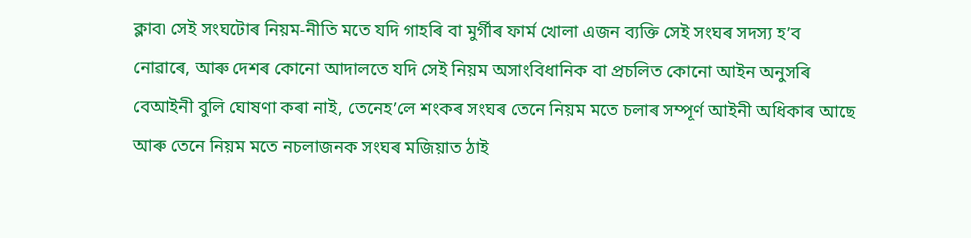ক্লাব৷ সেই সংঘটোৰ নিয়ম-নীতি মতে যদি গাহৰি বা মুৰ্গীৰ ফাৰ্ম খোলা এজন ব্যক্তি সেই সংঘৰ সদস্য হ’ব নোৱাৰে, আৰু দেশৰ কোনো আদালতে যদি সেই নিয়ম অসাংবিধানিক বা প্ৰচলিত কোনো আইন অনুসৰি বেআইনী বুলি ঘোষণা কৰা নাই, তেনেহ’লে শংকৰ সংঘৰ তেনে নিয়ম মতে চলাৰ সম্পূৰ্ণ আইনী অধিকাৰ আছে আৰু তেনে নিয়ম মতে নচলাজনক সংঘৰ মজিয়াত ঠাই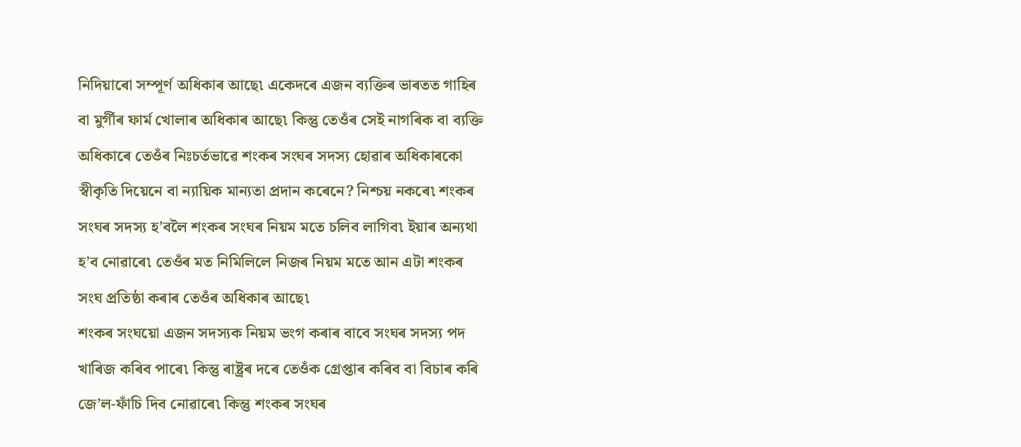নিদিয়াৰো সম্পূৰ্ণ অধিকাৰ আছে৷ একেদৰে এজন ব্যক্তিৰ ভাৰতত গাহিৰ বা মুৰ্গীৰ ফাৰ্ম খোলাৰ অধিকাৰ আছে৷ কিন্তু তেওঁৰ সেই নাগৰিক বা ব্যক্তি অধিকাৰে তেওঁৰ নিঃচৰ্তভাৱে শংকৰ সংঘৰ সদস্য হোৱাৰ অধিকাৰকো স্বীকৃতি দিয়েনে বা ন্যায়িক মান্যতা প্ৰদান কৰেনে? নিশ্চয় নকৰে৷ শংকৰ সংঘৰ সদস্য হ’বলৈ শংকৰ সংঘৰ নিয়ম মতে চলিব লাগিব৷ ইয়াৰ অন্যথা হ’ব নোৱাৰে৷ তেওঁৰ মত নিমিলিলে নিজৰ নিয়ম মতে আন এটা শংকৰ সংঘ প্ৰতিষ্ঠা কৰাৰ তেওঁৰ অধিকাৰ আছে৷
শংকৰ সংঘয়ো এজন সদস্যক নিয়ম ভংগ কৰাৰ বাবে সংঘৰ সদস্য পদ খাৰিজ কৰিব পাৰে৷ কিন্তু ৰাষ্ট্ৰৰ দৰে তেওঁক গ্ৰেপ্তাৰ কৰিব বা বিচাৰ কৰি জে’ল-ফাঁচি দিব নোৱাৰে৷ কিন্তু শংকৰ সংঘৰ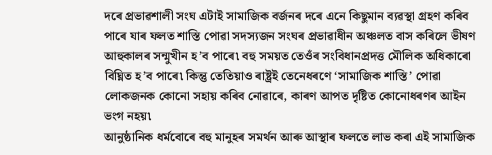দৰে প্ৰভাৱশালী সংঘ এটাই সামাজিক বৰ্জনৰ দৰে এনে কিছুমান ব্যৱস্থা গ্ৰহণ কৰিব পাৰে যাৰ ফলত শাস্তি পোৱা সদস্যজন সংঘৰ প্ৰভাৱাধীন অঞ্চলত বাস কৰিলে ভীষণ আহুকালৰ সন্মুখীন হ’ব পাৰে৷ বহু সময়ত তেওঁৰ সংবিধানপ্ৰদত্ত মৌলিক অধিকাৰো বিঘ্নিত হ’ব পাৰে৷ কিন্তু তেতিয়াও ৰাষ্ট্ৰই তেনেধৰণে ‘সামাজিক শাস্তি’ পোৱা লোকজনক কোনো সহায় কৰিব নোৱাৰে, কাৰণ আপত দৃষ্টিত কোনোধৰণৰ আইন ভংগ নহয়৷
আনুষ্ঠানিক ধৰ্মবোৰে বহু মানুহৰ সমৰ্থন আৰু আস্থাৰ ফলতে লাভ কৰা এই সামাজিক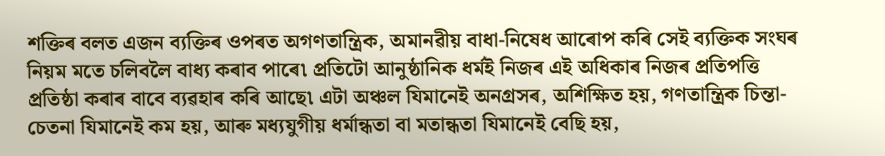শক্তিৰ বলত এজন ব্যক্তিৰ ওপৰত অগণতান্ত্ৰিক, অমানৱীয় বাধা-নিষেধ আৰোপ কৰি সেই ব্যক্তিক সংঘৰ নিয়ম মতে চলিবলৈ বাধ্য কৰাব পাৰে৷ প্ৰতিটো আনুষ্ঠানিক ধৰ্মই নিজৰ এই অধিকাৰ নিজৰ প্ৰতিপত্তি প্ৰতিষ্ঠা কৰাৰ বাবে ব্যৱহাৰ কৰি আছে৷ এটা অঞ্চল যিমানেই অনগ্ৰসৰ, অশিক্ষিত হয়, গণতান্ত্ৰিক চিন্তা-চেতনা যিমানেই কম হয়, আৰু মধ্যযুগীয় ধৰ্মান্ধতা বা মতান্ধতা যিমানেই বেছি হয়,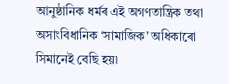আনুষ্ঠানিক ধৰ্মৰ এই অগণতান্ত্ৰিক তথা অসাংবিধানিক ‘সামাজিক’ অধিকাৰো সিমানেই বেছি হয়৷